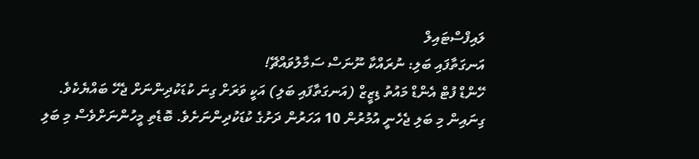ލައިފްސްޓައިލް
އަނގަތާފައި ބަލި: ނުރައްކާ ނޫނަސް ސަމާލުވައްޗޭ!
ހޭންޑް ފުޓް އެންޑް މައުތު ޑިޒީޒް (އަނގަތާފައި ބަލި) އަކީ ވަރަށް ގިނަ ކުޑަކުދިންނަށް ޖެހޭ ބައްޔެކެވެ. ގިނައިން މި ބަލި ޖެހެނީ އުމުރުން 10 އަހަރުން ދަށުގެ ކުޑަކުދިންނަށެވެ. ބޮޑެތި މީހުންނަށްވެސް މި ބަލި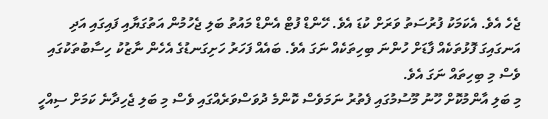ޖެހެ އެވެ. އެކަމަކު ފުރުސަތު ވަރަށް ކުޑަ އެވެ. ހޭންޑް ފުޓް އެންޑް މައުތު ބަލި ޖެހުމުން އަތުގަޔާއި ފައިގައި އަދި އަނގައިގަ ފޮޅުތަކެއް ފާޑަށް ހުންނަ ބިހިތަކެއް ނަގަ އެވެ. ބައެއް ފަހަރު ހަށިގަނޑުގެ އެހެން ނާޒުކު ހިސާބުތަކުގައި ވެސް މި ބިހިތައް ނަގަ އެވެ.
މި ބަލި އާންމުކޮށް ހޫނު މޫސުމުގައި ފެތުރު ނަމަވެސް ކޮންމެ ދުވަސްވަރެއްގައި ވެސް މި ބަލި ޖެހިދާނެ ކަމަށް ސިއްހީ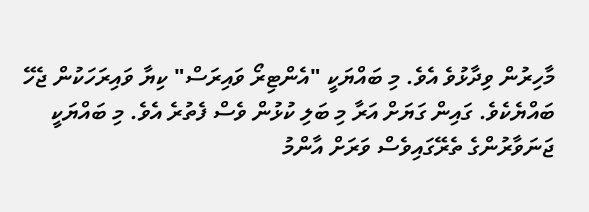މާހިރުން ވިދާޅުވެ އެވެ. މި ބައްޔަކީ "އެންޓިރޯ ވައިރަސް" ކިޔާ ވައިރަހަކުން ޖެހޭ ބައްޔެކެވެ. ގައިން ގަޔަށް އަރާ މި ބަލި ކުޅުން ވެސް ފެތުރެ އެވެ. މި ބައްޔަކީ ޖަނަވާރުންގެ ތެރޭގައިވެސް ވަރަށް އާންމު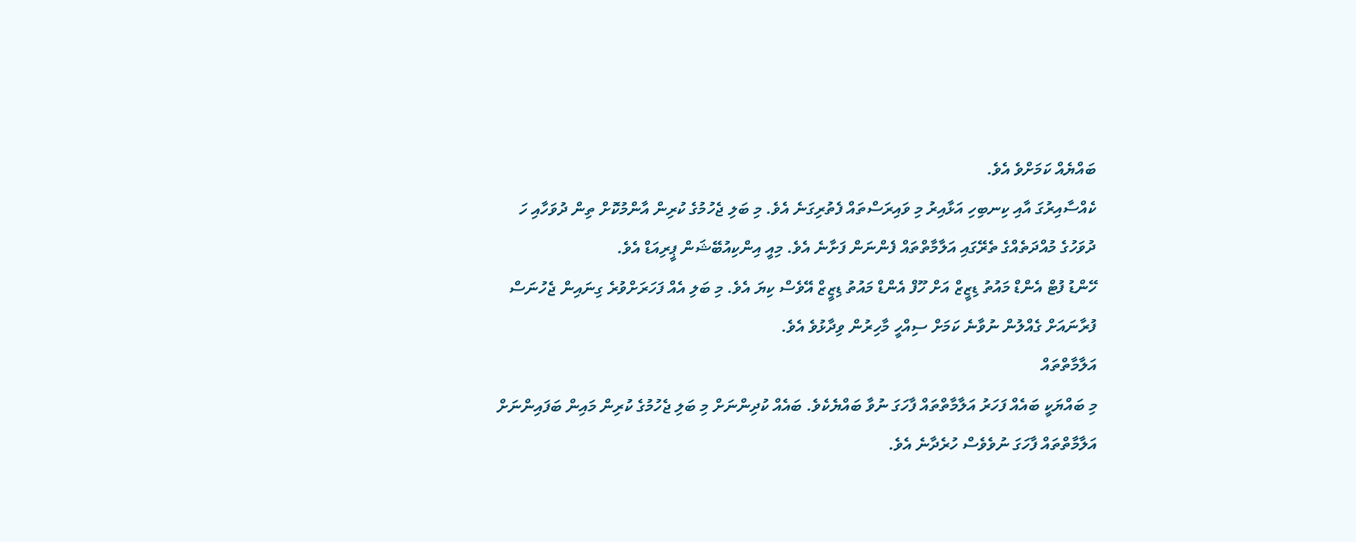ބައްޔެއް ކަމަށްވެ އެވެ.
ކެއްސާއިރުގަ އާއި ކިނބިހި އަޅާއިރު މި ވައިރަސްތައް ފެތުރިގަނެ އެވެ. މި ބަލި ޖެހުމުގެ ކުރިން އާންމުކޮށް ތިން ދުވަހާއި ހަ ދުވަހުގެ މުއްދަތެއްގެ ތެރޭގައި އަލާމާތްތައް ފެންނަން ފަށާނެ އެވެ. މިއީ އިންކިއުބޭޝަން ޕީރިއަޑް އެވެ.
ހޭންޑު ފުޓް އެންޑް މައުތު ޑިޒީޒް އަށް ހޫފް އެންޑް މައުތު ޑިޒީޒް އޭވެސް ކިޔަ އެވެ. މި ބަލި އެއް ފަހަރަށްވުރެ ގިނައިން ޖެހުނަސް ފުރާނައަށް ގެއްލުން ނުވާނެ ކަމަށް ސިއްހީ މާހިރުން ވިދާޅުވެ އެވެ.
އަލާމާތްތައް
މި ބައްޔަކީ ބައެއް ފަހަރު އަލާމާތްތައް ފާހަގަ ނުވާ ބައްޔެކެވެ. ބައެއް ކުދިންނަށް މި ބަލި ޖެހުމުގެ ކުރިން މައިން ބަފައިންނަށް އަލާމާތްތައް ފާހަގަ ނުވެވެސް ހުރެދާނެ އެވެ.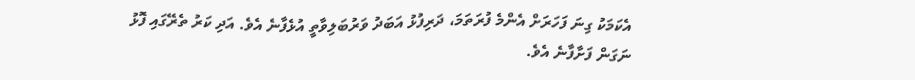އެކަމަކު ގިނަ ފަހަރަށް އެންމެ ފުރަތަމަ، ދަރިފުޅު އަބަދު ވަރުބަލިވާތީ އުޅެފާނެ އެވެ. އަދި ކަރު ތެރޭގައި ފޮޅު ނަގަން ފަށާފާނެ އެވެ.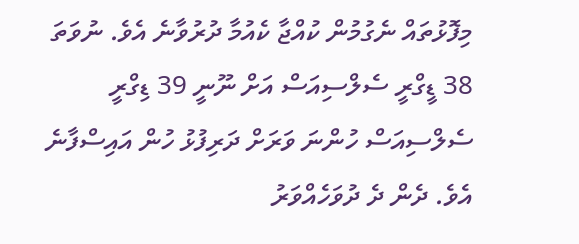މިފޮޅުތައް ނެގުމުން ކުއްޖާ ކެއުމާ ދުރުވާނެ އެވެ. ނުވަތަ 38 ޑީގްރީ ސެލްސިއަސް އަށް ނޫނީ 39 ޑިގްރީ ސެލްސިއަސް ހުންނަ ވަރަށް ދަރިފުޅު ހުން އައިސްފާނެ އެވެ. ދެން ދެ ދުވަހެއްވަރު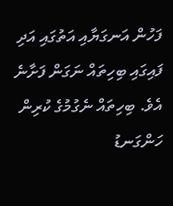ފަހުން އަނގަޔާއި އަތުގައި އަދި ފައިގައި ބިހިތައް ނަގަން ފަށާނެ އެވެ. ބިހިތައް ނެގުމުގެ ކުރިން ހަންގަނޑު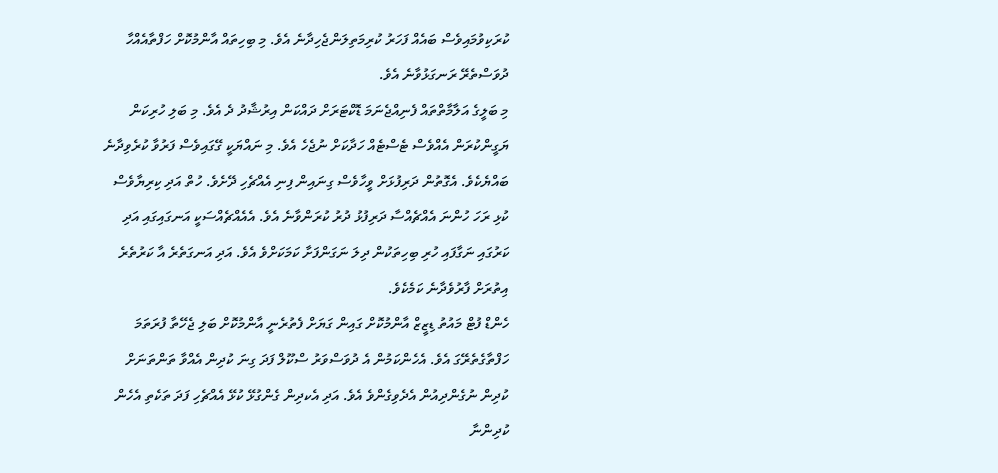ކުރަކިވުމައިވެސް ބައެއް ފަހަރު ކުރިމަތިލަންޖެހިދާނެ އެވެ. މި ބިހިތައް އާންމުކޮށް ހަފްތާއެއްހާ ދުވަސްތެރޭ ރަނގަޅުވާނެ އެވެ.
މި ބަލީގެ އަލާމާތްތައް ފެނިއްޖެނަމަ ޑޮކްޓަރަށް ދައްކަން އިރުޝާދު ދެ އެވެ. މި ބަލި ހުރިކަން ޔަގީންކުރަން އެއްވެސް ޓެސްޓެއް ހަދާކަށް ނުޖެހެ އެވެ. މި ނައްޔަކީ ގޭގައިވެސް ފަރުވާ ކުރެވިދާނެ ބައްޔެކެވެ. އެގޮތުން ދަރިފުޅަށް ވީހާވެސް ގިނައިން ފިނި އެއްޗެހި ދޭށެވެ. ހުތް އަދި ކިރިޔާވެސް ކުޅި ރަހަ ހުންނަ އެއްޗެއްސާ ދަރިފުޅު ދުރު ކުރަންވާނެ އެވެ. އެއެއްޗެއްސަކީ އަނގައިގައި އަދި ކަރުގައި ނަގާފައި ހުރި ބިހިތަކުން ދިލަ ނަގަންފަށާ ކަމަކަށްވެ އެވެ. އަދި އަނގަތެރެ އާ ކަރުތެރެ އިތުރަށް ފާރުވެދާނެ ކަމެކެވެ.
ހެންޑް ފުޓް މައުތު ޑިޒީޒް އާންމުކޮށް ގައިން ގަޔަށް ފެތުރެނީ އާންމުކޮށް ބަލި ޖެހޭތާ ފުރަތަމަ ހަފްތާގެތެރޭގަ އެވެ. އެހެންކަމުން އެ ދުވަސްވަރު ސްކޫލް ފަދަ ގިނަ ކުދިން އެއްވާ ތަންތަނަށް ކުދިން ނުގެންދިއުން އެދެވިގެންވެ އެވެ. އަދި އެކދިން ގެންގުޅޭ ކުޅޭ އެއްޗެހި ފަދަ ތަކެތި އެހެން ކުދިންނާ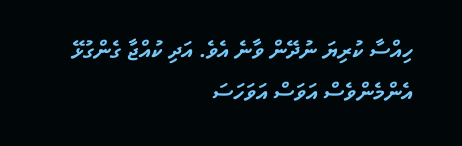ހިއްސާ ކުރިޔަ ނުދޭން ވާނެ އެވެ. އަދި ކުއްޖާ ގެންގުޅޭ އެންމެންވެސް އަވަސް އަވަހަސަ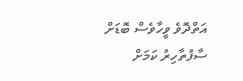އަތްދޮވެ ވީހާވެސް ބޮޑަށް ސާފުތާހިރު ކަމަށް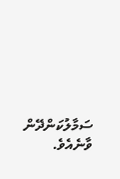ސަމާލުކަންދޭން ވާނެއެވެ.